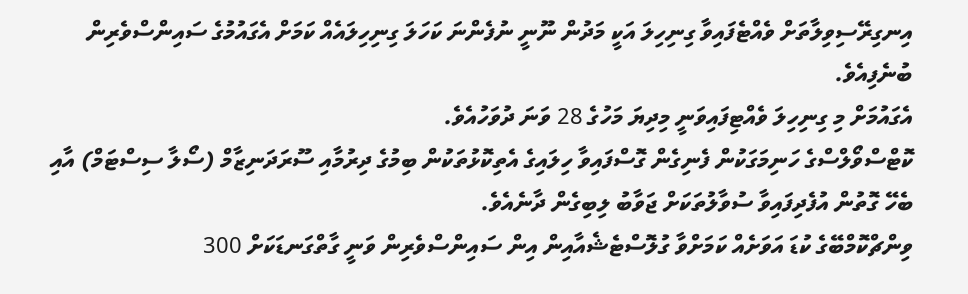އިނގިރޭސިވިލާތަށް ވެއްޓެފައިވާ ގިނިހިލަ އަކީ މަދުން ނޫނީ ނުފެންނަ ކަހަލަ ގިނިހިލައެއް ކަމަށް އެގައުމުގެ ސައިންސްވެރިން ބުނެފިއެވެ.
އެގައުމަށް މި ގިނިހިލަ ވެއްޓިފައިވަނީ މިދިޔަ މަހުގެ 28 ވަނަ ދުވަހުއެވެ.
ކޮޓްސްވޯލްސްގެ ހަނިމަގަކުން ފެނިގެން ގޮސްފައިވާ ހިލައިގެ އެތިކޮޅުތަކުން ބިމުގެ ދިރުމާއި ސޫރަދަނިޒާމް (ސޯލާ ސިސްޓަމް) އާއި ބެހޭ ގޮތުން އުފެދިފައިވާ ސުވާލުތަކަށް ޖަވާބު ލިބިގެން ދާނެއެވެ.
ވިންޗްކޮމްބޭގެ ކުޑަ އަވަށެއް ކަމަށްވާ ގުލޮސްޓެޝެއާއިން އިން ސައިންސްވެރިން ވަނީ ގާތްގަނޑަކަށް 300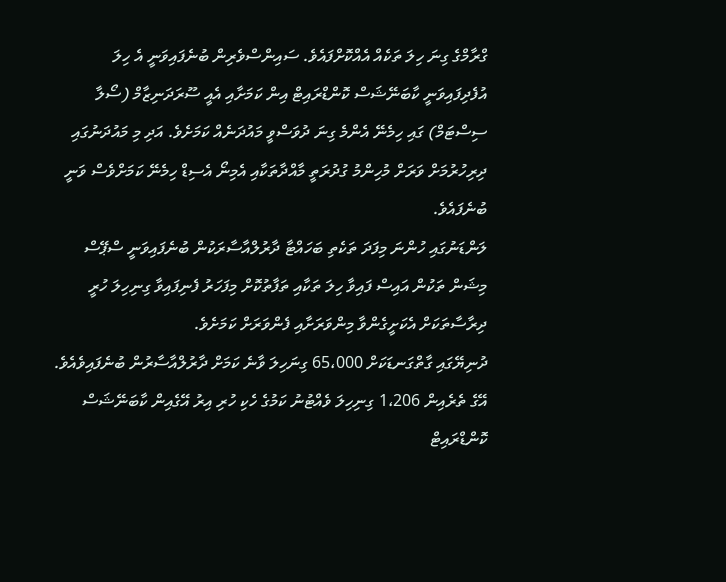ގްރާމްގެ ގިނަ ހިލަ ތަކެއް އެއްކޮށްފައެވެ. ސައިންސްވެރިން ބުނެފައިވަނީ އެ ހިލަ އުފެދިފައިވަނީ ކާބަނޭޝަސް ކޮންޑްރައިޓް އިން ކަމަށާއި އެއީ ސޫރަދަނިޒާމް (ސޯލާ ސިސްޓަމް) ގައި ހިމެނޭ އެންމެ ގިނަ ދުވަސްވީ މައުދަނެއް ކަމަށެވެ. އަދި މި މައުދަނުގައި ދިރިހުރުމަށް ވަރަށް މުހިންމު ގުދުރަތީ މާއްދާތަކާއި އެމިނޯ އެސިޑް ހިމެނޭ ކަމަށްވެސް ވަނީ ބުނެފައެވެ.
ލަންޑަނުގައި ހުންނަ މިފަދަ ތަކެތި ބަހައްޓާ ދާރުލްއާސާރަކުން ބުނެފައިވަނީ ސްޕޭސް މިޝަން ތަކުން އައިސް ފައިވާ ހިލަ ތަކާއި ތަފާތުކޮށް މިފަހަރު ފެނިފައިވާ ގިނިހިލަ ހުރީ ދިރާސާތަކަށް އެކަށީގެންވާ މިންވަރަށާއި ފެންވަރަށް ކަމަށެވެ.
ދުނިޔޭގައި ގާތްގަނޑަކަށް 65،000 ގިނަހިލަ ވާނެ ކަމަށް ދާރުލްއާސާރުން ބުނެފައިވެއެވެ. އޭގެ ތެރެއިން 1،206 ގިނިހިލަ ވެއްޓުނު ކަމުގެ ހެކި ހުރި އިރު އޭގެއިން ކާބަނޭޝަސް ކޮންޑްރައިޓް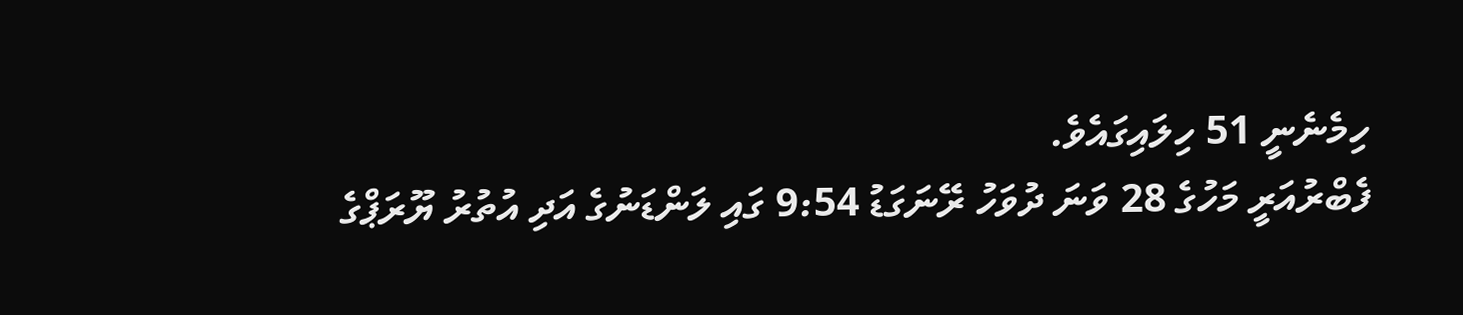ހިމެނެނީ 51 ހިލައިގައެވެ.
ފެބްރުއަރީ މަހުގެ 28 ވަނަ ދުވަހު ރޭނަގަޑު 9:54 ގައި ލަންޑަނުގެ އަދި އުތުރު ޔޫރަޕްގެ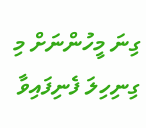ގިނަ މީހުންނަށް މި ގިނިހިލަ ފެނިފައިވާ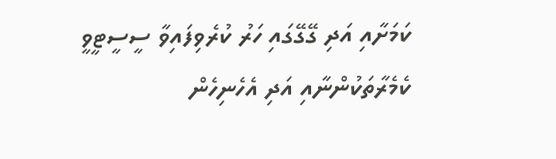ކަމަށާއި އަދި ގޭގޭގައި ހަރު ކުރެވިފައިވާ ސީސީޓީވީ ކެމެރާތަކުންނާއި އަދި އެހެނިހެން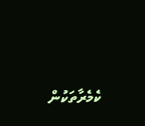ކެމެރާތަކުން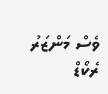ވެސް މަންޒަރު ރެކޯޑް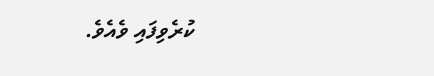ކުރެވިފައި ވެއެވެ.